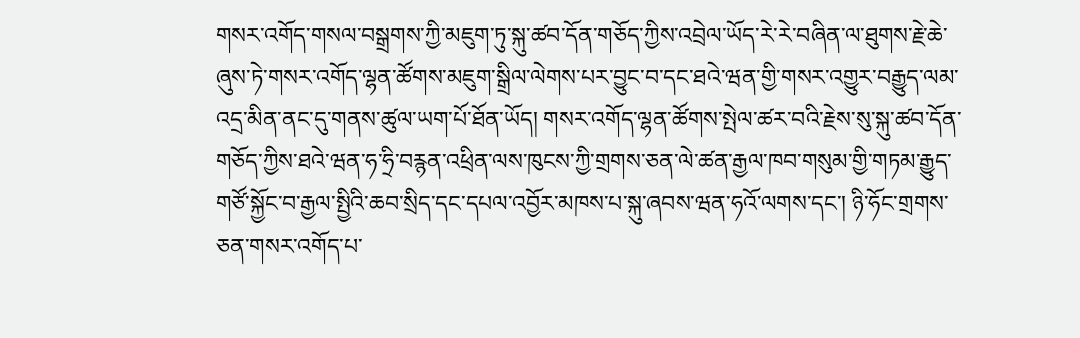གསར་འགོད་གསལ་བསྒྲགས་ཀྱི་མཇུག་ཏུ་སྐུ་ཚབ་དོན་གཅོད་ཀྱིས་འབྲེལ་ཡོད་རེ་རེ་བཞིན་ལ་ཐུགས་རྗེ་ཆེ་ཞུས་ཏེ་གསར་འགོད་ལྷན་ཚོགས་མཇུག་སྒྲིལ་ལེགས་པར་བྱུང་བ་དང་ཐའེ་ཝན་གྱི་གསར་འགྱུར་བརྒྱུད་ལམ་འདྲ་མིན་ནང་དུ་གནས་ཚུལ་ཡག་པོ་ཐོན་ཡོད། གསར་འགོད་ལྷན་ཚོགས་སྤེལ་ཚར་བའི་རྗེས་སུ་སྐུ་ཚབ་དོན་གཅོད་ཀྱིས་ཐའེ་ཝན་ཧ་ཧྲི་བརྙན་འཕྲིན་ལས་ཁུངས་ཀྱི་གྲགས་ཅན་ལེ་ཚན་རྒྱལ་ཁབ་གསུམ་གྱི་གཏམ་རྒྱུད་གཙོ་སྐྱོང་བ་རྒྱལ་སྤྱིའི་ཆབ་སྲིད་དང་དཔལ་འབྱོར་མཁས་པ་སྐུ་ཞབས་ཝན་ཧའོ་ལགས་དང་། ཉི་ཧོང་གྲགས་ཅན་གསར་འགོད་པ་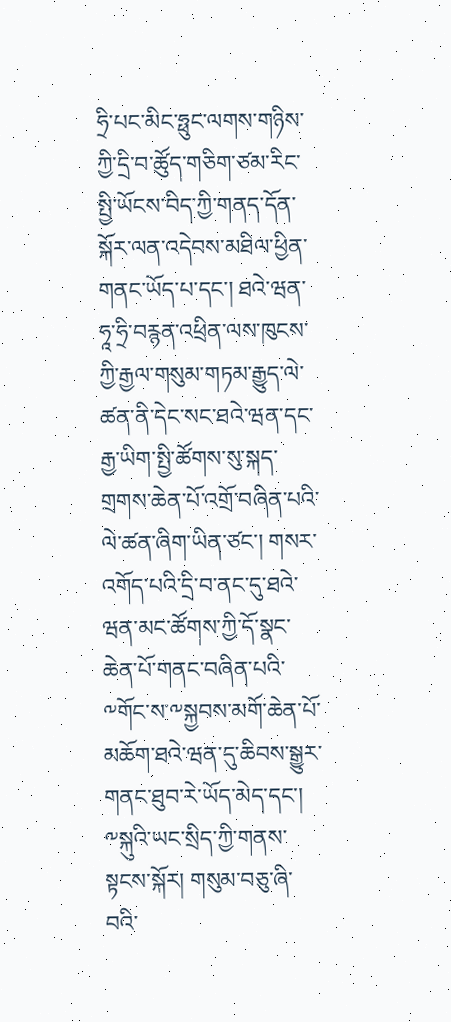ཧྲི་པང་མིང་ཧྥུང་ལགས་གཉིས་ཀྱི་དྲི་བ་ཚོུད་གཅིག་ཙམ་རིང་སྤྱི་ཡོངས་བིད་ཀྱི་གནད་དོན་སྐོར་ལན་འདེབས་མཐིལ་ཕྱིན་གནང་ཡོད་པ་དང་། ཐའེ་ཝན་ཧཱ་ཧྲི་བརྙན་འཕྲིན་ལས་ཁུངས་ཀྱི་རྒྱལ་གསུམ་གཏམ་རྒྱུད་ལེ་ཚན་ནི་དེང་སང་ཐའེ་ཝན་དང་རྒྱ་ཡིག་སྤྱི་ཚོགས་སུ་སྐད་གྲགས་ཆེན་པོ་འགྲོ་བཞིན་པའི་ལེ་ཚན་ཞིག་ཡིན་ཙང་། གསར་འགོད་པའི་དྲི་བ་ནང་དུ་ཐའེ་ཝན་མང་ཚོགས་ཀྱི་དོ་སྣང་ཆེན་པོ་གནང་བཞིན་པའི་༸གོང་ས་༸སྐྱབས་མགོ་ཆེན་པོ་མཆོག་ཐའེ་ཝན་དུ་ཆིབས་སྒྱུར་གནང་ཐུབ་རེ་ཡོད་མེད་དང་། ༸སྐུའི་ཡང་སྲིད་ཀྱི་གནས་སྟངས་སྐོར། གསུམ་བཅུ་ཞི་བའི་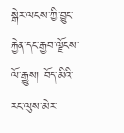སྒེར་ལངས་ཀྱི་བྱུང་རྐྱེན་དང་རྒྱབ་ལྗོངས་ལོ་རྒྱུས། བོད་མིའི་རང་ལུས་མེར་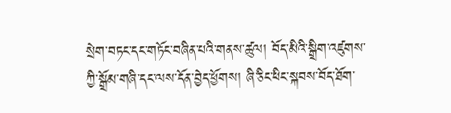སྲེག་བཏང་དང་གཏོང་བཞིན་པའི་གནས་ཚུལ། བོད་མིའི་སྒྲིག་འཛུགས་ཀྱི་སྒྲོམ་གཞི་དང་ལས་དོན་བྱེད་ཕྱོགས། ཞི་ཅིང་ཕིང་སྐབས་བོད་ཐོག་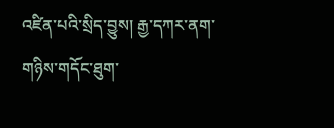འཛིན་པའི་སྲིད་བྱུས། རྒྱ་དཀར་ནག་གཉིས་གདོང་ཐུག་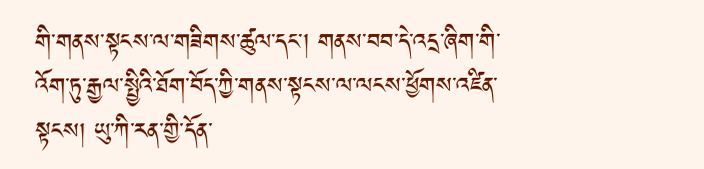གི་གནས་སྟངས་ལ་གཟིགས་ཚུལ་དང་། གནས་བབ་དེ་འདྲ་ཞིག་གི་འོག་ཏུ་རྒྱལ་སྤྱིའི་ཐོག་བོད་ཀྱི་གནས་སྟངས་ལ་ལངས་ཕྱོགས་འཛིན་སྟངས། ཡུ་ཀི་རན་གྱི་དོན་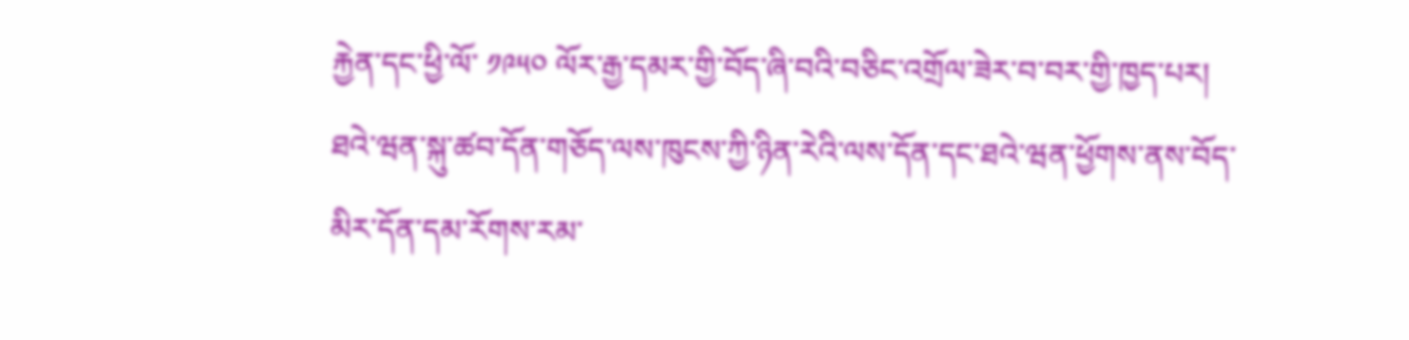རྐྱེན་དང་ཕྱི་ལོ་ ༡༩༥༠ ལོར་རྒྱ་དམར་གྱི་བོད་ཞི་བའི་བཅིང་འགྲོལ་ཟེར་བ་བར་གྱི་ཁྱད་པར། ཐའེ་ཝན་སྐུ་ཚབ་དོན་གཅོད་ལས་ཁུངས་ཀྱི་ཉིན་རེའི་ལས་དོན་དང་ཐའེ་ཝན་ཕྱོགས་ནས་བོད་མིར་དོན་དམ་རོགས་རམ་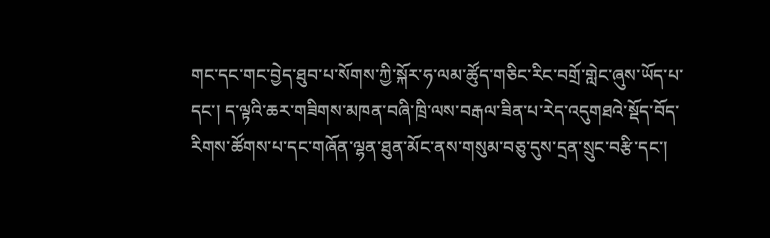གང་དང་གང་བྱེད་ཐུབ་པ་སོགས་ཀྱི་སྐོར་ཧ་ལམ་ཚོུད་གཅིང་རིང་བགྲོ་གླེང་ཞུས་ཡོད་པ་དང་། ད་ལྟའི་ཆར་གཟིགས་མཁན་བཞི་ཁྲི་ལས་བརྒལ་ཟིན་པ་རེད་འདུགཐའེ་སྡོད་བོད་རིགས་ཚོགས་པ་དང་གཞོན་ལྷན་ཐུན་མོང་ནས་གསུམ་བཅུ་དུས་དྲན་སྲུང་བརྩི་དང་།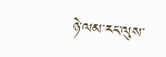ཉེ་ལམ་རང་ལུས་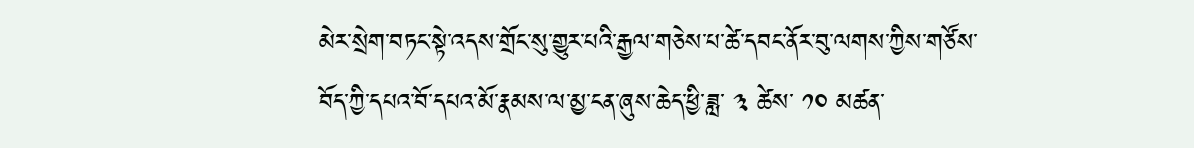མེར་སྲེག་བཏང་སྟེ་འདས་གྲོང་སུ་གྱུར་པའི་རྒྱལ་གཅེས་པ་ཚེ་དབང་ནོར་བུ་ལགས་ཀྱིས་གཙོས་བོད་ཀྱི་དཔའ་བོ་དཔའ་མོ་རྣམས་ལ་མྱ་ངན་ཞུས་ཆེད་ཕྱི་ཟླ་ ༣ ཚེས་ ༡༠ མཚན་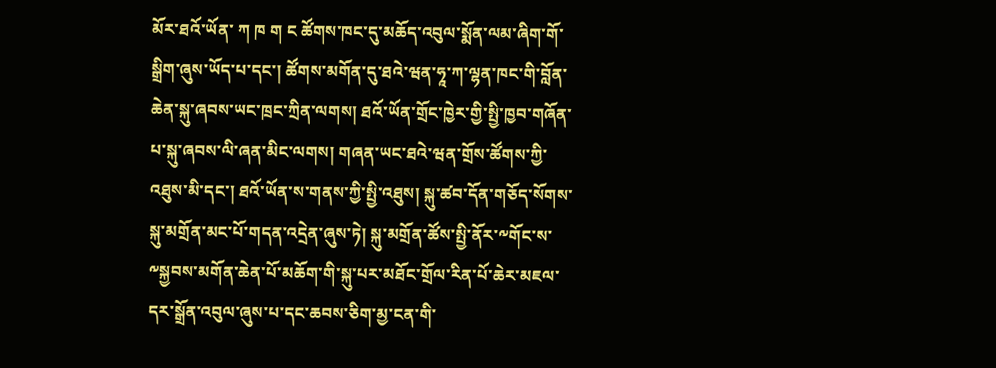མོར་ཐའོ་ཡོན་ ཀ ཁ ག ང ཚོགས་ཁང་དུ་མཆོད་འབུལ་སྨོན་ལམ་ཞིག་གོ་སྒྲིག་ཞུས་ཡོད་པ་དང་། ཚོགས་མགོན་དུ་ཐའེ་ཝན་ཧཱ་ཀ་ལྷན་ཁང་གི་བློན་ཆེན་སྐུ་ཞབས་ཡང་ཁྲང་ཀྲིན་ལགས། ཐའོ་ཡོན་གྲོང་ཁྱེར་གྱི་སྤྱི་ཁྱབ་གཞོན་པ་སྐུ་ཞབས་ལི་ཞན་མིང་ལགས། གཞན་ཡང་ཐའེ་ཝན་གྲོས་ཚོགས་ཀྱི་འཐུས་མི་དང་། ཐའོ་ཡོན་ས་གནས་ཀྱི་སྤྱི་འཐུས། སྐུ་ཚབ་དོན་གཅོད་སོགས་སྐུ་མགྲོན་མང་པོ་གདན་འདྲེན་ཞུས་ཏེ། སྐུ་མགྲོན་ཚོས་སྤྱི་ནོར་༸གོང་ས་༸སྐྱབས་མགོན་ཆེན་པོ་མཆོག་གི་སྐུ་པར་མཐོང་གྲོལ་རིན་པོ་ཆེར་མཇལ་དར་སྒྲོན་འབུལ་ཞུས་པ་དང་ཆབས་ཅིག་མྱ་ངན་གི་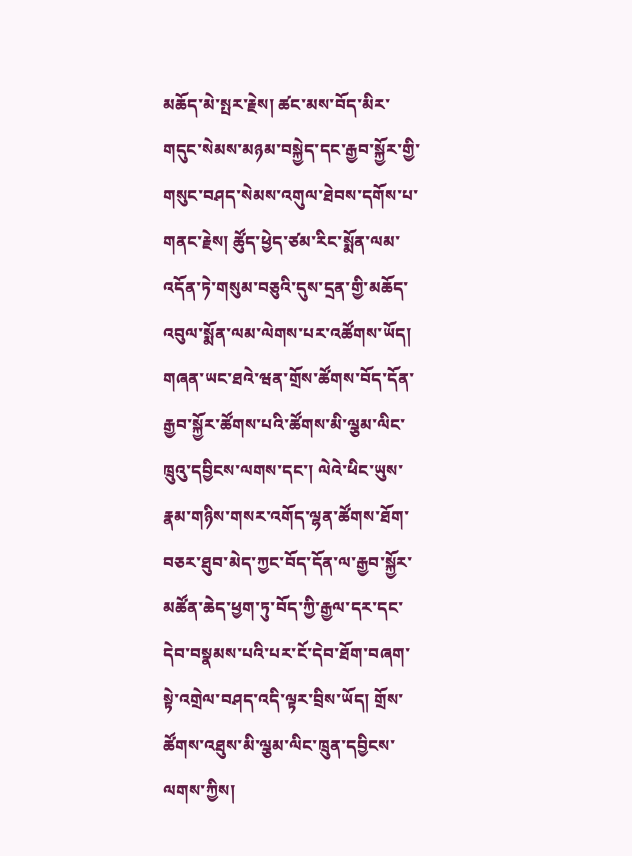མཆོད་མེ་སྤར་རྗེས། ཚང་མས་བོད་མིར་གདུང་སེམས་མཉམ་བསྐྱེད་དང་རྒྱབ་སྐྱོར་གྱི་གསུང་བཤད་སེམས་འགུལ་ཐེབས་དགོས་པ་གནང་རྗེས། ཚོུད་ཕྱེད་ཙམ་རིང་སྨོན་ལམ་འདོན་ཏེ་གསུམ་བཅུའི་དུས་དྲན་གྱི་མཆོད་འབུལ་སྨོན་ལམ་ལེགས་པར་འཚོགས་ཡོད།
གཞན་ཡང་ཐའེ་ཝན་གྲོས་ཚོགས་བོད་དོན་རྒྱབ་སྐྱོར་ཚོགས་པའི་ཚོགས་མི་ལྕམ་ལིང་ཁྲུའུ་དབྱིངས་ལགས་དང་། ལེའེ་ཕིང་ཡུས་རྣམ་གཉིས་གསར་འགོད་ལྷན་ཚོགས་ཐོག་བཅར་ཐུབ་མེད་ཀྱང་བོད་དོན་ལ་རྒྱབ་སྐྱོར་མཚོན་ཆེད་ཕྱག་ཏུ་བོད་ཀྱི་རྒྱལ་དར་དང་དེབ་བསྣམས་པའི་པར་ངོ་དེབ་ཐོག་བཞག་སྟེ་འགྲེལ་བཤད་འདི་ལྟར་བྲིས་ཡོད། གྲོས་ཚོགས་འཐུས་མི་ལྕམ་ལིང་ཁྲུན་དབྱིངས་ལགས་ཀྱིས།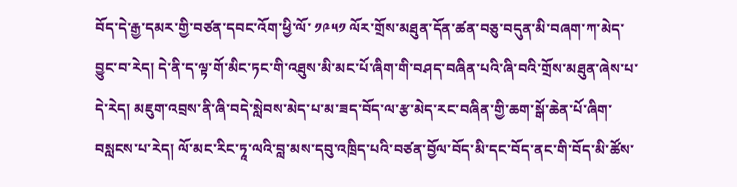བོད་དེ་རྒྱ་དམར་གྱི་བཙན་དབང་འོག་ཕྱི་ལོ་ ༡༩༥༡ ལོར་གྲོས་མཐུན་དོན་ཚན་བཅུ་བདུན་མི་བཞག་ཀ་མེད་བྱུང་བ་རེད། དེ་ནི་ད་ལྟ་གོ་མིང་ཏང་གི་འཐུས་མི་མང་པོ་ཞིག་གི་བཤད་བཞིན་པའི་ཞི་བའི་གྲོས་མཐུན་ཞེས་པ་དེ་རེད། མཇུག་འབྲས་ནི་ཞི་བདེ་སླེབས་མེད་པ་མ་ཟད་བོད་ལ་རྩ་མེད་རང་བཞིན་གྱི་ཆག་སྒོ་ཆེན་པོ་ཞིག་བསླངས་པ་རེད། ལོ་མང་རིང་ཏཱ་ལའི་བླ་མས་དབུ་འཁྲིད་པའི་བཙན་བྱོལ་བོད་མི་དང་བོད་ནང་གི་བོད་མི་ཚོས་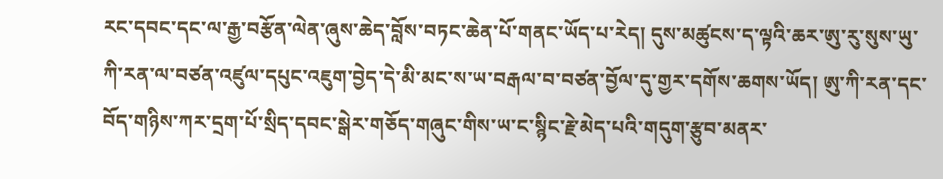རང་དབང་དང་ལ་རྒྱ་བརྩོན་ལེན་ཞུས་ཆེད་བློས་བཏང་ཆེན་པོ་གནང་ཡོད་པ་རེད། དུས་མཚུངས་ད་ལྟའི་ཆར་ཨུ་རུ་སུས་ཡུ་ཀི་རན་ལ་བཙན་འཛུལ་དཔུང་འཇུག་བྱེད་དེ་མི་མང་ས་ཡ་བརྒལ་བ་བཙན་བྱོལ་དུ་གྱར་དགོས་ཆགས་ཡོད། ཨུ་ཀི་རན་དང་བོད་གཉིས་ཀར་དྲག་པོ་སྲིད་དབང་སྒེར་གཅོད་གཞུང་གིས་ཡ་ང་སྙིང་རྗེ་མེད་པའི་གདུག་རྩུབ་མནར་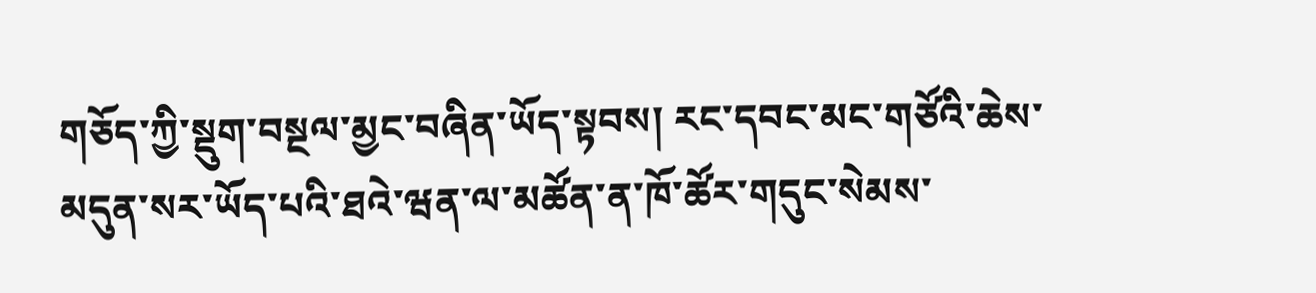གཅོད་ཀྱི་སྡུག་བསྔལ་མྱང་བཞིན་ཡོད་སྟབས། རང་དབང་མང་གཙོའི་ཆེས་མདུན་སར་ཡོད་པའི་ཐའེ་ཝན་ལ་མཚོན་ན་ཁོ་ཚོར་གདུང་སེམས་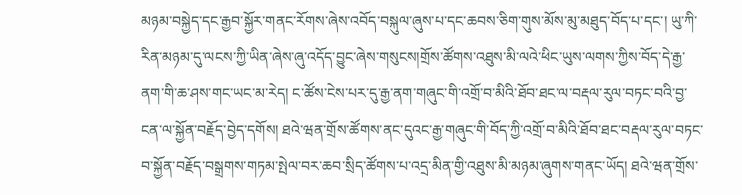མཉམ་བསྐྱེད་དང་རྒྱབ་སྐྱོར་གནང་རོགས་ཞེས་འབོད་བསྐུལ་ཞུས་པ་དང་ཆབས་ཅིག་གུས་མོས་མུ་མཐུད་བོད་པ་དང་། ཡུ་ཀི་རིན་མཉམ་དུ་ལངས་ཀྱི་ཡིན་ཞེས་ཞུ་འདོད་བྱུང་ཞེས་གསུངས།གྲོས་ཚོགས་འཐུས་མི་ལའེ་ཕིང་ཡུས་ལགས་ཀྱིས་བོད་དེ་རྒྱ་ནག་གི་ཆ་ཤས་གང་ཡང་མ་རེད། ང་ཚོས་ངེས་པར་དུ་རྒྱ་ནག་གཞུང་གི་འགྲོ་བ་མིའི་ཐོབ་ཐང་ལ་བརྡལ་རུལ་བཏང་བའི་བྱ་ངན་ལ་སྐྱོན་བརྗོད་བྱེད་དགོས། ཐའེ་ཝན་གྲོས་ཚོགས་ནང་དུའང་རྒྱ་གཞུང་གི་བོད་ཀྱི་འགྲོ་བ་མིའི་ཐོབ་ཐང་བརྡལ་རུལ་བཏང་བ་སྐྱོན་བརྗོད་བསྒྲགས་གཏམ་སྤེལ་བར་ཆབ་སྲིད་ཚོགས་པ་འདྲ་མིན་གྱི་འཐུས་མི་མཉམ་ཞུགས་གནང་ཡོད། ཐའེ་ཝན་གྲོས་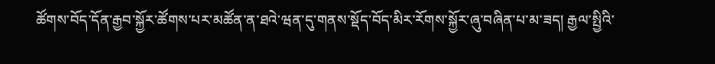ཚོགས་བོད་དོན་རྒྱབ་སྐྱོར་ཚོགས་པར་མཚོན་ན་ཐའེ་ཝན་དུ་གནས་སྡོད་བོད་མིར་རོགས་སྐྱོར་ཞུ་བཞིན་པ་མ་ཟད། རྒྱལ་སྤྱིའི་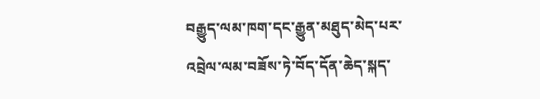བརྒྱུད་ལམ་ཁག་དང་རྒྱུན་མཐུད་མེད་པར་འབྲེལ་ལམ་བཟོས་ཏེ་བོད་དོན་ཆེད་སྐད་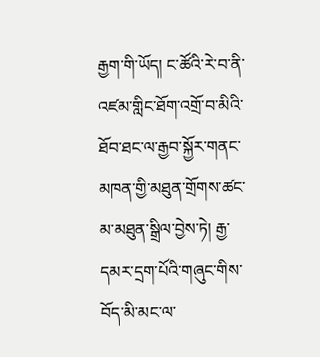རྒྱག་གི་ཡོད། ང་ཚོའི་རེ་བ་ནི་འཛམ་གླིང་ཐོག་འགྲོ་བ་མིའི་ཐོབ་ཐང་ལ་རྒྱབ་སྐྱོར་གནང་མཁན་གྱི་མཐུན་གྲོགས་ཚང་མ་མཐུན་སྒྲིལ་བྱེས་ཏེ། རྒྱ་དམར་དྲག་པོའི་གཞུང་གིས་བོད་མི་མང་ལ་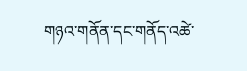གཉའ་གནོན་དང་གནོད་འཚེ་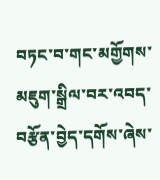བཏང་བ་གང་མགྱོགས་མཇུག་སྒྲིལ་བར་འབད་བརྩོན་བྱེད་དགོས་ཞེས་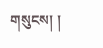གསུངས། །